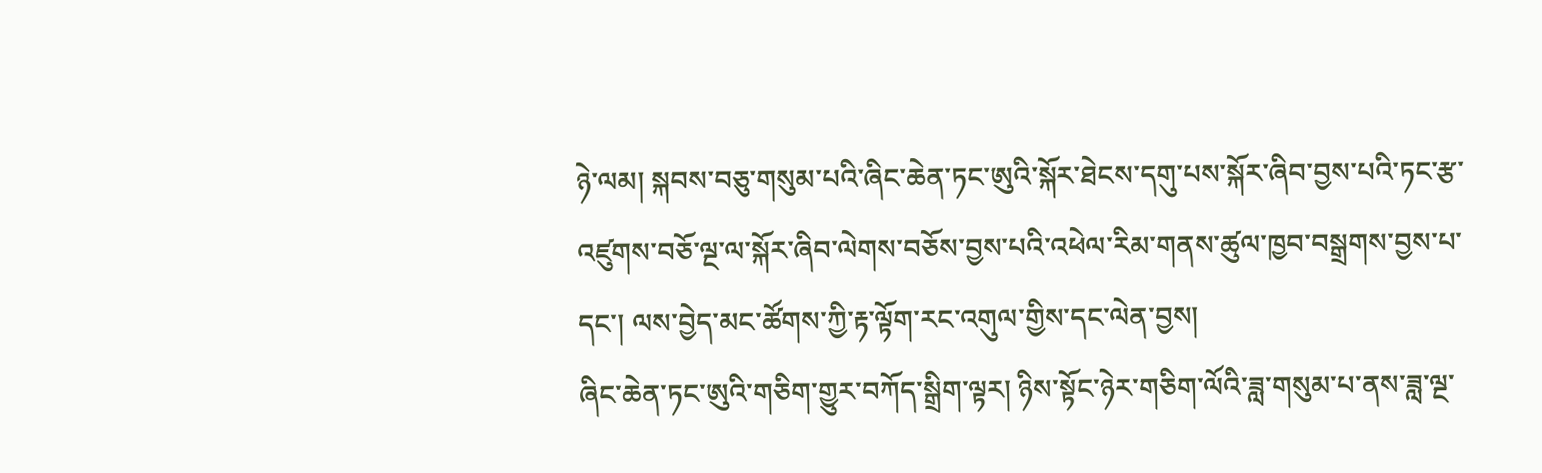ཉེ་ལམ། སྐབས་བཅུ་གསུམ་པའི་ཞིང་ཆེན་ཏང་ཨུའི་སྐོར་ཐེངས་དགུ་པས་སྐོར་ཞིབ་བྱས་པའི་ཏང་རྩ་འཛུགས་བཅོ་ལྔ་ལ་སྐོར་ཞིབ་ལེགས་བཅོས་བྱས་པའི་འཕེལ་རིམ་གནས་ཚུལ་ཁྱབ་བསྒྲགས་བྱས་པ་དང་། ལས་བྱེད་མང་ཚོགས་ཀྱི་རྟ་ལྟོག་རང་འགུལ་གྱིས་དང་ལེན་བྱས།
ཞིང་ཆེན་ཏང་ཨུའི་གཅིག་གྱུར་བཀོད་སྒྲིག་ལྟར། ཉིས་སྟོང་ཉེར་གཅིག་ལོའི་ཟླ་གསུམ་པ་ནས་ཟླ་ལྔ་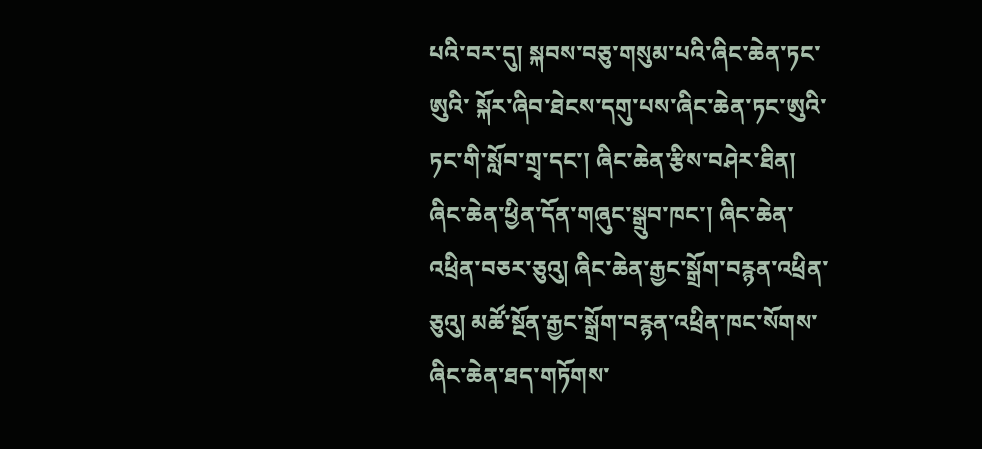པའི་བར་དུ། སྐབས་བཅུ་གསུམ་པའི་ཞིང་ཆེན་ཏང་ཨུའི་ སྐོར་ཞིབ་ཐེངས་དགུ་པས་ཞིང་ཆེན་ཏང་ཨུའི་ཏང་གི་སློབ་གྲྭ་དང་། ཞིང་ཆེན་རྩིས་བཤེར་ཐིན། ཞིང་ཆེན་ཕྱིན་དོན་གཞུང་སྒྲུབ་ཁང་། ཞིང་ཆེན་འཕྲིན་བཅར་ཅུའུ། ཞིང་ཆེན་རྒྱང་སྒྲོག་བརྙན་འཕྲིན་ཅུའུ། མཚོ་སྔོན་རྒྱང་སྒྲོག་བརྙན་འཕྲིན་ཁང་སོགས་ཞིང་ཆེན་ཐད་གཏོགས་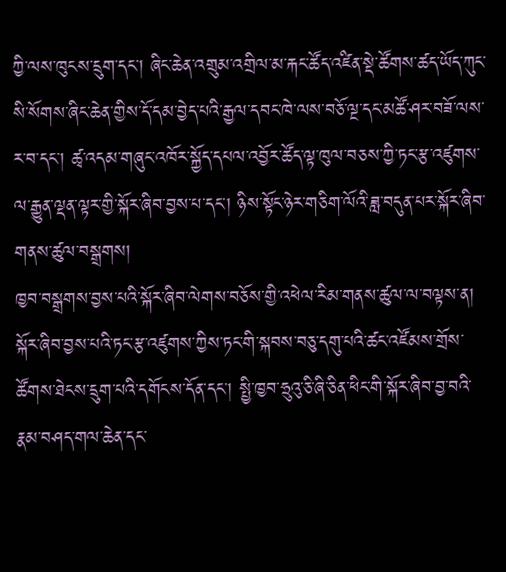ཀྱི་ལས་ཁུངས་དྲུག་དང་། ཞིང་ཆེན་འགྲུམ་འགྲིལ་མ་རྐང་ཚོད་འཛིན་སྡེ་ཚོགས་ཚད་ཡོད་ཀུང་སི་སོགས་ཞིང་ཆེན་གྱིས་དོ་དམ་བྱེད་པའི་རྒྱལ་དབང་ཁེ་ལས་བཅོ་ལྔ་དང་མཚོ་ཤར་བཟོ་ལས་ར་བ་དང་། ཚྭ་འདམ་གཞུང་འཁོར་སྐྱོད་དཔལ་འབྱོར་ཚོད་ལྟ་ཁུལ་བཅས་ཀྱི་ཏང་རྩ་འཛུགས་ལ་རྒྱུན་ལྡན་ལྟར་གྱི་སྐོར་ཞིབ་བྱས་པ་དང་། ཉིས་སྟོང་ཉེར་གཅིག་ལོའི་ཟླ་བདུན་པར་སྐོར་ཞིབ་གནས་ཚུལ་བསྒྲགས།
ཁྱབ་བསྒྲགས་བྱས་པའི་སྐོར་ཞིབ་ལེགས་བཅོས་གྱི་འཕེལ་རིམ་གནས་ཚུལ་ལ་བལྟས་ན། སྐོར་ཞིབ་བྱས་པའི་ཏང་རྩ་འཛུགས་ཀྱིས་ཏང་གི་སྐབས་བཅུ་དགུ་པའི་ཚང་འཛོམས་གྲོས་ཚོགས་ཐེངས་དྲུག་པའི་དགོངས་དོན་དང་། སྤྱི་ཁྱབ་ཧྲུའུ་ཅི་ཞི་ཅིན་ཕིང་གི་སྐོར་ཞིབ་བྱ་བའི་རྣམ་བཤད་གལ་ཆེན་དང་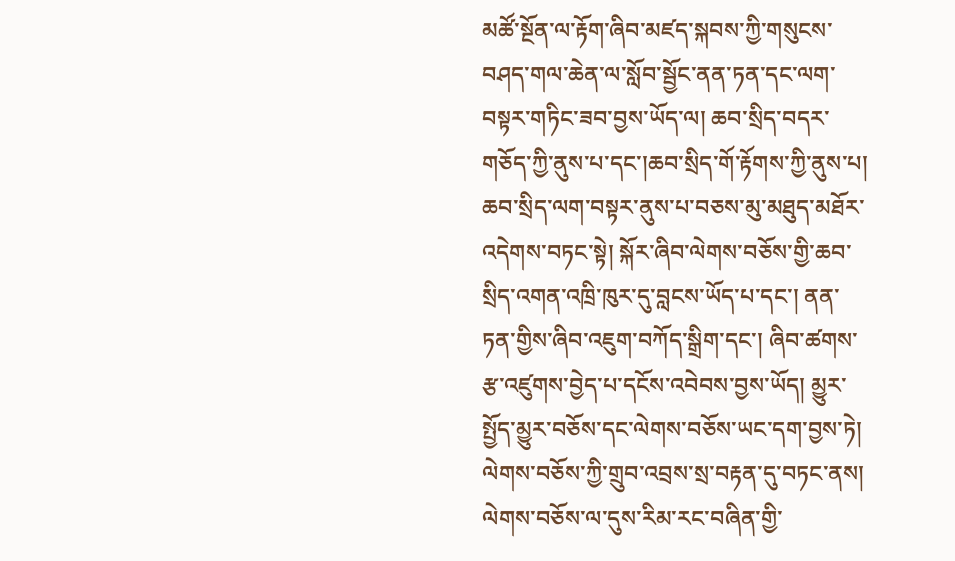མཚོ་སྔོན་ལ་རྟོག་ཞིབ་མཛད་སྐབས་ཀྱི་གསུངས་བཤད་གལ་ཆེན་ལ་སློབ་སྦྱོང་ནན་ཏན་དང་ལག་བསྟར་གཏིང་ཟབ་བྱས་ཡོད་ལ། ཆབ་སྲིད་བདར་གཅོད་ཀྱི་ནུས་པ་དང་།ཆབ་སྲིད་གོ་རྟོགས་ཀྱི་ནུས་པ། ཆབ་སྲིད་ལག་བསྟར་ནུས་པ་བཅས་མུ་མཐུད་མཐོར་འདེགས་བཏང་སྟེ། སྐོར་ཞིབ་ལེགས་བཅོས་གྱི་ཆབ་སྲིད་འགན་འཁྲི་ཁུར་དུ་བླངས་ཡོད་པ་དང་། ནན་ཏན་གྱིས་ཞིབ་འཇུག་བཀོད་སྒྲིག་དང་། ཞིབ་ཚགས་རྩ་འཛུགས་བྱེད་པ་དངོས་འབེབས་བྱས་ཡོད། མྱུར་སྤྱོད་མྱུར་བཅོས་དང་ལེགས་བཅོས་ཡང་དག་བྱས་ཏེ། ལེགས་བཅོས་ཀྱི་གྲུབ་འབྲས་སྲ་བརྟན་དུ་བཏང་ནས། ལེགས་བཅོས་ལ་དུས་རིམ་རང་བཞིན་གྱི་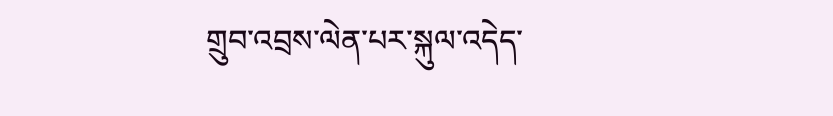གྲུབ་འབྲས་ལེན་པར་སྐུལ་འདེད་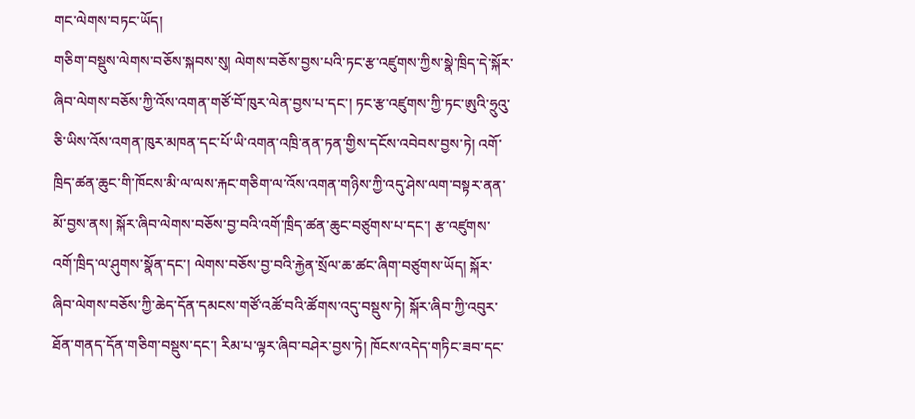གང་ལེགས་བཏང་ཡོད།
གཅིག་བསྡུས་ལེགས་བཅོས་སྐབས་སུ། ལེགས་བཅོས་བྱས་པའི་ཏང་རྩ་འཛུགས་ཀྱིས་སྣེ་ཁྲིད་དེ་སྐོར་ཞིབ་ལེགས་བཅོས་ཀྱི་འོས་འགན་གཙོ་བོ་ཁུར་ལེན་བྱས་པ་དང་། ཏང་རྩ་འཛུགས་ཀྱི་ཏང་ཨུའི་ཧྲུའུ་ཅི་ཡིས་འོས་འགན་ཁུར་མཁན་དང་པོ་ཡི་འགན་འཁྲི་ནན་ཏན་གྱིས་དངོས་འབེབས་བྱས་ཏེ། འགོ་ཁྲིད་ཚན་ཆུང་གི་ཁོངས་མི་ལ་ལས་རྐང་གཅིག་ལ་འོས་འགན་གཉིས་ཀྱི་འདུ་ཤེས་ལག་བསྟར་ནན་མོ་བྱས་ནས། སྐོར་ཞིབ་ལེགས་བཅོས་བྱ་བའི་འགོ་ཁྲིད་ཚན་ཆུང་བཙུགས་པ་དང་། རྩ་འཛུགས་འགོ་ཁྲིད་ལ་ཤུགས་སྣོན་དང་། ལེགས་བཅོས་བྱ་བའི་རྐྱེན་སྲོལ་ཆ་ཚང་ཞིག་བཙུགས་ཡོད། སྐོར་ཞིབ་ལེགས་བཅོས་ཀྱི་ཆེད་དོན་དམངས་གཙོ་འཚོ་བའི་ཚོགས་འདུ་བསྡུས་ཏེ། སྐོར་ཞིབ་ཀྱི་འབུར་ཐོན་གནད་དོན་གཅིག་བསྡུས་དང་། རིམ་པ་ལྟར་ཞིབ་བཤེར་བྱས་ཏེ། ཁོངས་འདེད་གཏིང་ཟབ་དང་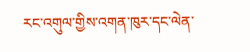རང་འགུལ་གྱིས་འགན་ཁུར་དང་ལེན་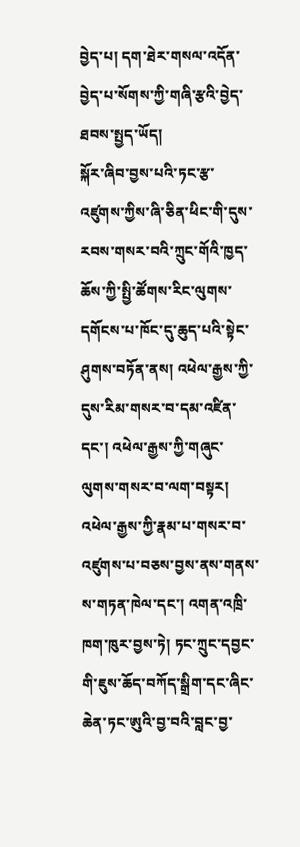བྱེད་པ། དག་ཐེར་གསལ་འདོན་བྱེད་པ་སོགས་ཀྱི་གཞི་རྩའི་བྱེད་ཐབས་སྤྱད་ཡོད།
སྐོར་ཞིབ་བྱས་པའི་ཏང་རྩ་འཛུགས་ཀྱིས་ཞི་ཅིན་ཕིང་གི་དུས་རབས་གསར་བའི་ཀྲུང་གོའི་ཁྱད་ཆོས་ཀྱི་སྤྱི་ཚོགས་རིང་ལུགས་དགོངས་པ་ཁོང་དུ་ཆུད་པའི་སྟེང་ཤུགས་བཏོན་ནས། འཕེལ་རྒྱས་ཀྱི་དུས་རིམ་གསར་བ་དམ་འཛིན་དང་། འཕེལ་རྒྱས་ཀྱི་གཞུང་ལུགས་གསར་བ་ལག་བསྟར། འཕེལ་རྒྱས་ཀྱི་རྣམ་པ་གསར་བ་འཛུགས་པ་བཅས་བྱས་ནས་གནས་ས་གཏན་ཁེལ་དང་། འགན་འཁྲི་ཁག་ཁུར་བྱས་ཏེ། ཏང་ཀྲུང་དབྱང་གི་ཇུས་ཆོད་བཀོད་སྒྲིག་དང་ཞིང་ཆེན་ཏང་ཨུའི་བྱ་བའི་བླང་བྱ་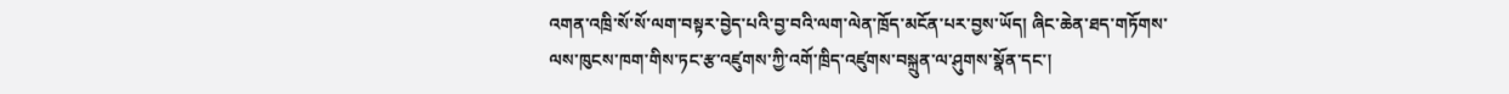འགན་འཁྲི་སོ་སོ་ལག་བསྟར་བྱེད་པའི་བྱ་བའི་ལག་ལེན་ཁྲོད་མངོན་པར་བྱས་ཡོད། ཞིང་ཆེན་ཐད་གཏོགས་ལས་ཁུངས་ཁག་གིས་ཏང་རྩ་འཛུགས་ཀྱི་འགོ་ཁྲིད་འཛུགས་བསྐྲུན་ལ་ཤུགས་སྣོན་དང་།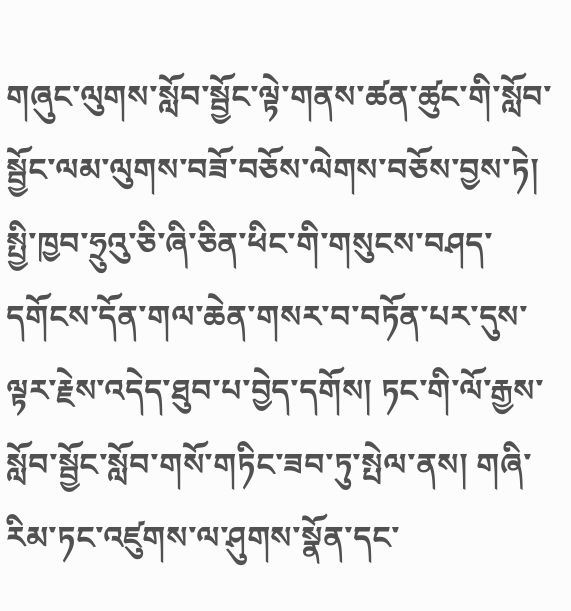གཞུང་ལུགས་སློབ་སྦྱོང་ལྟེ་གནས་ཚན་ཚུང་གི་སློབ་སྦྱོང་ལམ་ལུགས་བཟོ་བཅོས་ལེགས་བཅོས་བྱས་ཏེ། སྤྱི་ཁྱབ་ཧྲུའུ་ཅི་ཞི་ཅིན་ཕིང་གི་གསུངས་བཤད་དགོངས་དོན་གལ་ཆེན་གསར་བ་བཏོན་པར་དུས་ལྟར་རྗེས་འདེད་ཐུབ་པ་བྱེད་དགོས། ཏང་གི་ལོ་རྒྱས་སློབ་སྦྱོང་སློབ་གསོ་གཏིང་ཟབ་ཏུ་སྤེལ་ནས། གཞི་རིམ་ཏང་འཛུགས་ལ་ཤུགས་སྣོན་དང་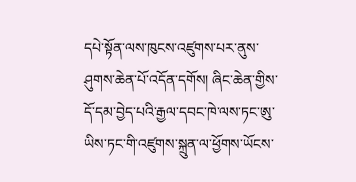དཔེ་སྟོན་ལས་ཁུངས་འཛུགས་པར་ནུས་ཤུགས་ཆེན་པོ་འདོན་དགོས། ཞིང་ཆེན་གྱིས་དོ་དམ་བྱེད་པའི་རྒྱལ་དབང་ཁེ་ལས་ཏང་ཨུ་ཡིས་ཏང་གི་འཛུགས་སྐྲུན་ལ་ཕྱོགས་ཡོངས་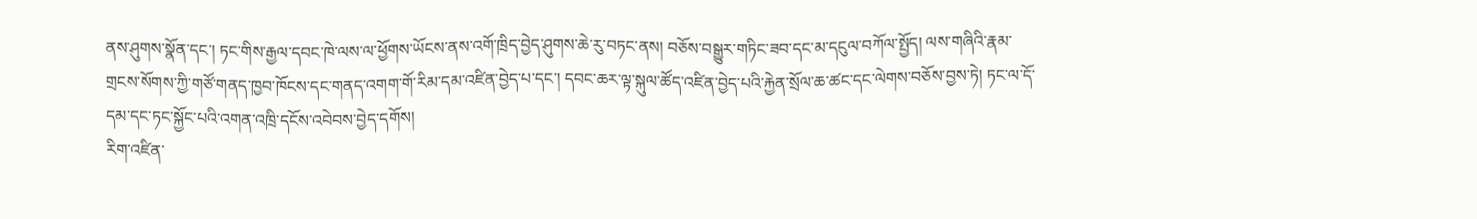ནས་ཤུགས་སྣོན་དང་། ཏང་གིས་རྒྱལ་དབང་ཁེ་ལས་ལ་ཕྱོགས་ཡོངས་ནས་འགོ་ཁྲིད་བྱེད་ཤུགས་ཆེ་རུ་བཏང་ནས། བཅོས་བསྒྱུར་གཏིང་ཟབ་དང་མ་དངུལ་བཀོལ་སྤྱོད། ལས་གཞིའི་རྣམ་གྲངས་སོགས་ཀྱི་གཙོ་གནད་ཁྱབ་ཁོངས་དང་གནད་འགག་གོ་རིམ་དམ་འཛིན་བྱེད་པ་དང་། དབང་ཆར་ལྟ་སྐུལ་ཚོད་འཛིན་བྱེད་པའི་རྐྱེན་སྲོལ་ཆ་ཚང་དང་ལེགས་བཅོས་བྱས་ཏེ། ཏང་ལ་དོ་དམ་དང་ཏང་སྐྱོང་པའི་འགན་འཁྲི་དངོས་འབེབས་བྱེད་དགོས།
རིག་འཛིན་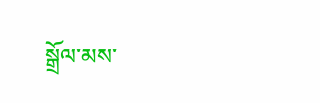སྒྲོལ་མས་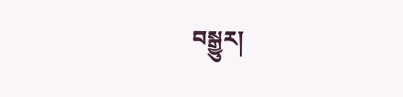བསྒྱུར།